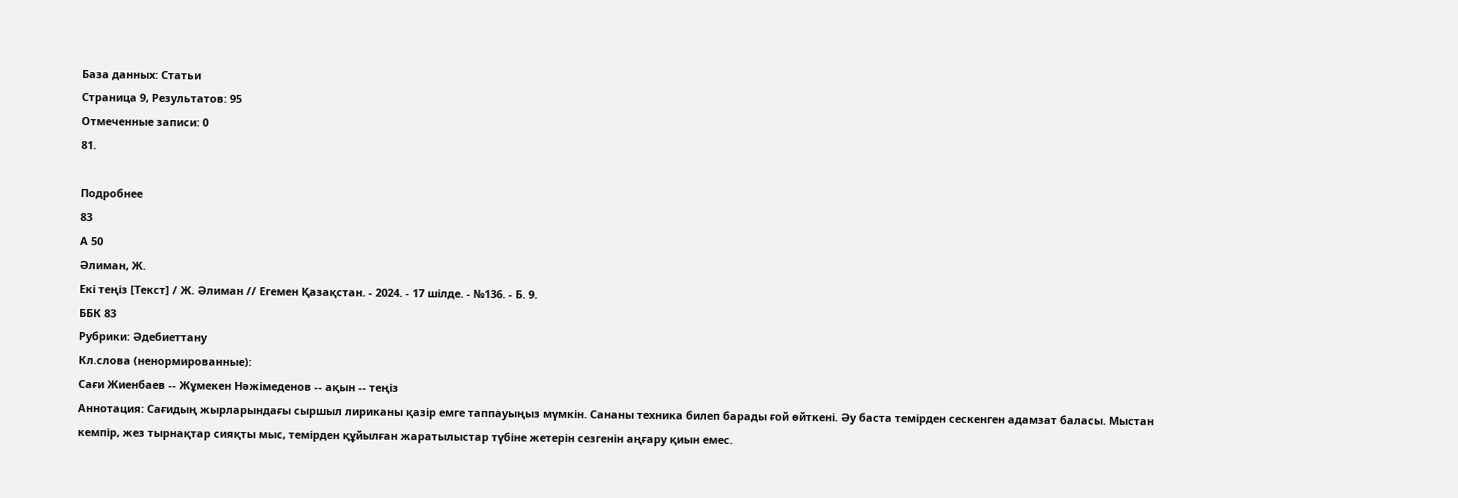База данных: Статьи
Страница 9, Результатов: 95
Отмеченные записи: 0
81.

Подробнее
83
А 50
Әлиман, Ж.
Екі теңіз [Текст] / Ж. Әлиман // Егемен Қазақстан. - 2024. - 17 шілде. - №136. - Б. 9.
ББК 83
Рубрики: Әдебиеттану
Кл.слова (ненормированные):
Сағи Жиенбаев -- Жұмекен Нәжімеденов -- ақын -- теңіз
Аннотация: Сағидың жырларындағы сыршыл лириканы қазір емге таппауыңыз мүмкін. Сананы техника билеп барады ғой өйткені. Әу баста темірден сескенген адамзат баласы. Мыстан кемпір, жез тырнақтар сияқты мыс, темірден құйылған жаратылыстар түбіне жетерін сезгенін аңғару қиын емес.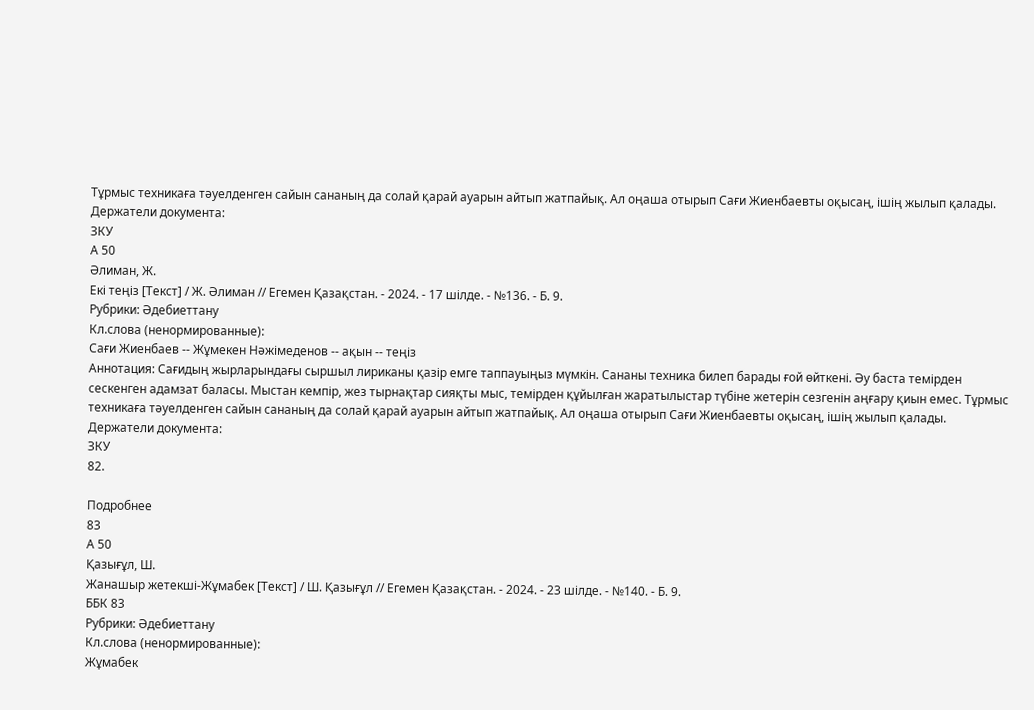Тұрмыс техникаға тәуелденген сайын сананың да солай қарай ауарын айтып жатпайық. Ал оңаша отырып Сағи Жиенбаевты оқысаң, ішің жылып қалады.
Держатели документа:
ЗКУ
А 50
Әлиман, Ж.
Екі теңіз [Текст] / Ж. Әлиман // Егемен Қазақстан. - 2024. - 17 шілде. - №136. - Б. 9.
Рубрики: Әдебиеттану
Кл.слова (ненормированные):
Сағи Жиенбаев -- Жұмекен Нәжімеденов -- ақын -- теңіз
Аннотация: Сағидың жырларындағы сыршыл лириканы қазір емге таппауыңыз мүмкін. Сананы техника билеп барады ғой өйткені. Әу баста темірден сескенген адамзат баласы. Мыстан кемпір, жез тырнақтар сияқты мыс, темірден құйылған жаратылыстар түбіне жетерін сезгенін аңғару қиын емес. Тұрмыс техникаға тәуелденген сайын сананың да солай қарай ауарын айтып жатпайық. Ал оңаша отырып Сағи Жиенбаевты оқысаң, ішің жылып қалады.
Держатели документа:
ЗКУ
82.

Подробнее
83
А 50
Қазығұл, Ш.
Жанашыр жетекші-Жұмабек [Текст] / Ш. Қазығұл // Егемен Қазақстан. - 2024. - 23 шілде. - №140. - Б. 9.
ББК 83
Рубрики: Әдебиеттану
Кл.слова (ненормированные):
Жұмабек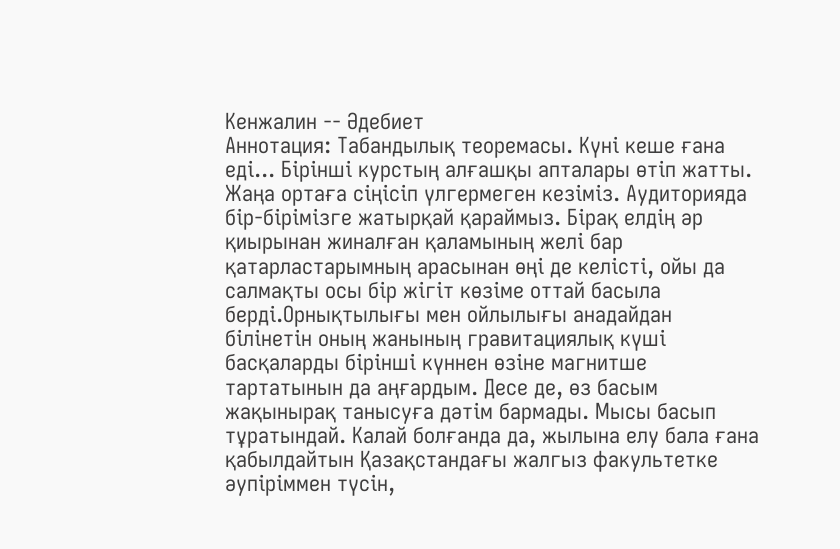Кенжалин -- Әдебиет
Аннотация: Табандылық теоремасы. Күні кеше ғана еді... Бірінші курстың алғашқы апталары өтіп жатты. Жаңа ортаға сіңісіп үлгермеген кезіміз. Аудиторияда бір-бірімізге жатырқай қараймыз. Бірақ елдің әр қиырынан жиналған қаламының желі бар қатарластарымның арасынан өңі де келісті, ойы да салмақты осы бір жігіт көзіме оттай басыла берді.Орнықтылығы мен ойлылығы анадайдан білінетін оның жанының гравитациялық күші басқаларды бірінші күннен өзіне магнитше тартатынын да аңғардым. Десе де, өз басым жақынырақ танысуға дәтім бармады. Мысы басып тұратындай. Калай болғанда да, жылына елу бала ғана қабылдайтын Қазақстандағы жалгыз факультетке әупіріммен түсін,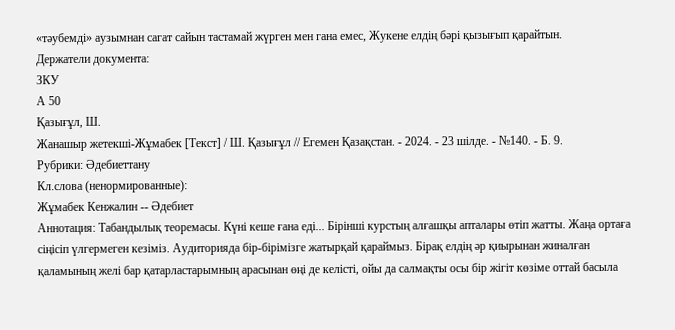«тәубемді» аузымнан сагат сайын тастамай жүрген мен гана емес, Жукене елдің бәрі қызығып қарайтын.
Держатели документа:
ЗКУ
А 50
Қазығұл, Ш.
Жанашыр жетекші-Жұмабек [Текст] / Ш. Қазығұл // Егемен Қазақстан. - 2024. - 23 шілде. - №140. - Б. 9.
Рубрики: Әдебиеттану
Кл.слова (ненормированные):
Жұмабек Кенжалин -- Әдебиет
Аннотация: Табандылық теоремасы. Күні кеше ғана еді... Бірінші курстың алғашқы апталары өтіп жатты. Жаңа ортаға сіңісіп үлгермеген кезіміз. Аудиторияда бір-бірімізге жатырқай қараймыз. Бірақ елдің әр қиырынан жиналған қаламының желі бар қатарластарымның арасынан өңі де келісті, ойы да салмақты осы бір жігіт көзіме оттай басыла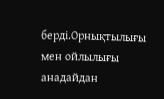берді.Орнықтылығы мен ойлылығы анадайдан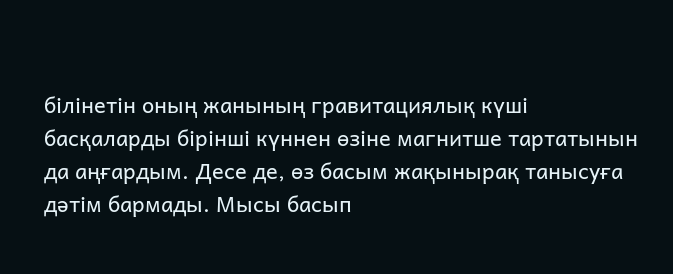білінетін оның жанының гравитациялық күші басқаларды бірінші күннен өзіне магнитше тартатынын да аңғардым. Десе де, өз басым жақынырақ танысуға дәтім бармады. Мысы басып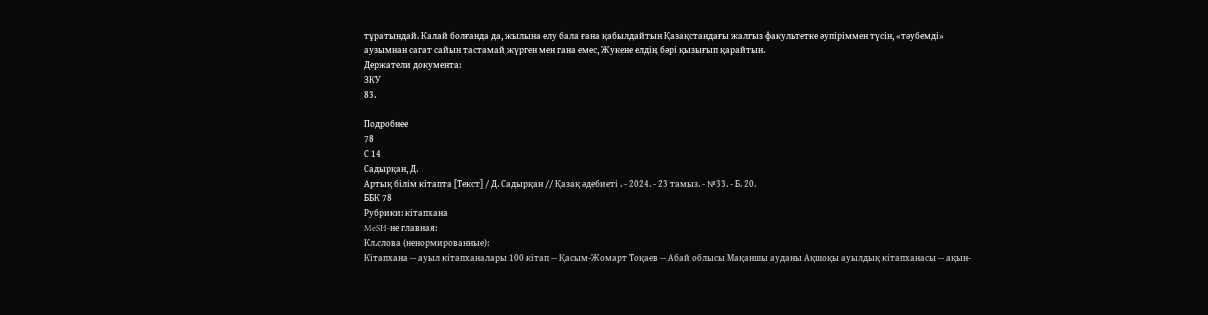тұратындай. Калай болғанда да, жылына елу бала ғана қабылдайтын Қазақстандағы жалгыз факультетке әупіріммен түсін, «тәубемді» аузымнан сагат сайын тастамай жүрген мен гана емес, Жукене елдің бәрі қызығып қарайтын.
Держатели документа:
ЗКУ
83.

Подробнее
78
С 14
Садырқан, Д.
Артық білім кітапта [Текст] / Д. Садырқан // Қазақ әдебиеті . - 2024. - 23 тамыз. - №33. - Б. 20.
ББК 78
Рубрики: кітапхана
MeSH-не главная:
Кл.слова (ненормированные):
Кітапхана -- ауыл кітапханалары 100 кітап -- Қасым-Жомарт Тоқаев -- Абай облысы Мақаншы ауданы Ақшоқы ауылдық кітапханасы -- ақын-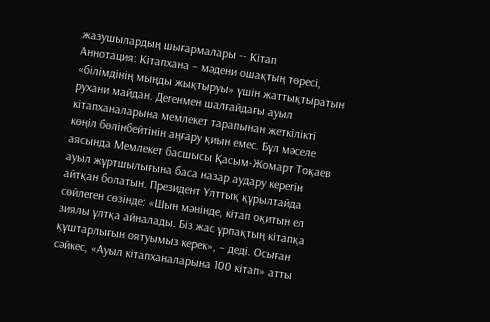жазушылардың шығармалары -- Кітап
Аннотация: Кітапхана – мәдени ошақтың төресі, «білімдінің мыңды жықтыруы» үшін жаттықтыратын рухани майдан. Дегенмен шалғайдағы ауыл кітапханаларына мемлекет тарапынан жеткілікті көңіл бөлінбейтінін аңғару қиын емес. Бұл мәселе аясында Мемлекет басшысы Қасым-Жомарт Тоқаев ауыл жұртшылығына баса назар аудару керегін айтқан болатын. Президент Ұлттық құрылтайда сөйлеген сөзінде: «Шын мәнінде, кітап оқитын ел зиялы ұлтқа айналады. Біз жас ұрпақтың кітапқа құштарлығын оятуымыз керек», – деді. Осыған сәйкес, «Ауыл кітапханаларына 100 кітап» атты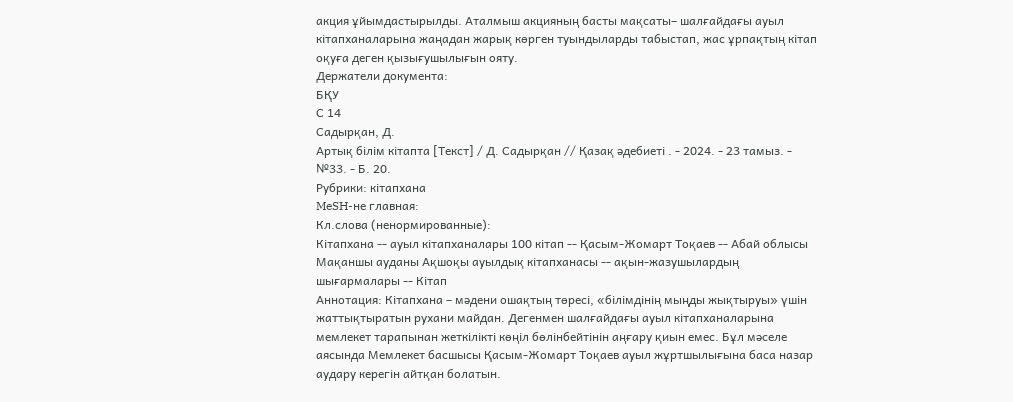акция ұйымдастырылды. Аталмыш акцияның басты мақсаты– шалғайдағы ауыл кітапханаларына жаңадан жарық көрген туындыларды табыстап, жас ұрпақтың кітап оқуға деген қызығушылығын ояту.
Держатели документа:
БҚУ
С 14
Садырқан, Д.
Артық білім кітапта [Текст] / Д. Садырқан // Қазақ әдебиеті . - 2024. - 23 тамыз. - №33. - Б. 20.
Рубрики: кітапхана
MeSH-не главная:
Кл.слова (ненормированные):
Кітапхана -- ауыл кітапханалары 100 кітап -- Қасым-Жомарт Тоқаев -- Абай облысы Мақаншы ауданы Ақшоқы ауылдық кітапханасы -- ақын-жазушылардың шығармалары -- Кітап
Аннотация: Кітапхана – мәдени ошақтың төресі, «білімдінің мыңды жықтыруы» үшін жаттықтыратын рухани майдан. Дегенмен шалғайдағы ауыл кітапханаларына мемлекет тарапынан жеткілікті көңіл бөлінбейтінін аңғару қиын емес. Бұл мәселе аясында Мемлекет басшысы Қасым-Жомарт Тоқаев ауыл жұртшылығына баса назар аудару керегін айтқан болатын.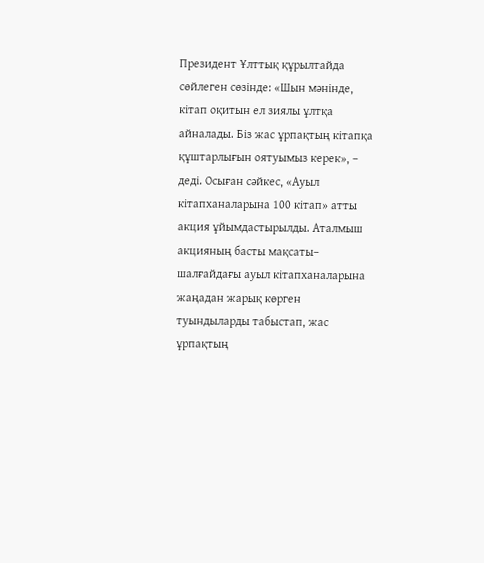Президент Ұлттық құрылтайда сөйлеген сөзінде: «Шын мәнінде, кітап оқитын ел зиялы ұлтқа айналады. Біз жас ұрпақтың кітапқа құштарлығын оятуымыз керек», – деді. Осыған сәйкес, «Ауыл кітапханаларына 100 кітап» атты акция ұйымдастырылды. Аталмыш акцияның басты мақсаты– шалғайдағы ауыл кітапханаларына жаңадан жарық көрген туындыларды табыстап, жас ұрпақтың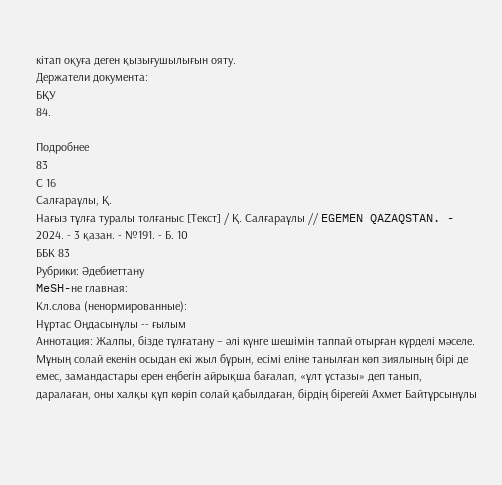кітап оқуға деген қызығушылығын ояту.
Держатели документа:
БҚУ
84.

Подробнее
83
С 16
Салғараұлы, Қ.
Нағыз тұлға туралы толғаныс [Текст] / Қ. Салғараұлы // EGEMEN QAZAQSTAN. - 2024. - 3 қазан. - №191. - Б. 10
ББК 83
Рубрики: Әдебиеттану
MeSH-не главная:
Кл.слова (ненормированные):
Нұртас Оңдасынұлы -- ғылым
Аннотация: Жалпы, бізде тұлғатану – әлі күнге шешімін таппай отырған күрделі мәселе. Мұның солай екенін осыдан екі жыл бұрын, есімі еліне танылған көп зиялының бірі де емес, замандастары ерен еңбегін айрықша бағалап, «ұлт ұстазы» деп танып, даралаған, оны халқы құп көріп солай қабылдаған, бірдің бірегейі Ахмет Байтұрсынұлы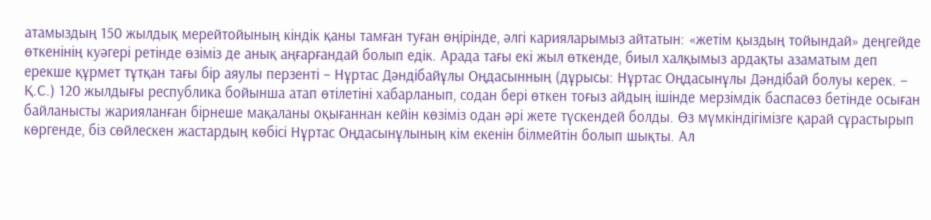атамыздың 150 жылдық мерейтойының кіндік қаны тамған туған өңірінде, әлгі карияларымыз айтатын: «жетім қыздың тойындай» деңгейде өткенінің куәгері ретінде өзіміз де анық аңғарғандай болып едік. Арада тағы екі жыл өткенде, биыл халқымыз ардақты азаматым деп ерекше құрмет тұтқан тағы бір аяулы перзенті – Нұртас Дәндібайұлы Оңдасынның (дұрысы: Нұртас Оңдасынұлы Дәндібай болуы керек. – Қ.С.) 120 жылдығы республика бойынша атап өтілетіні хабарланып, содан бері өткен тоғыз айдың ішінде мерзімдік баспасөз бетінде осыған байланысты жарияланған бірнеше мақаланы оқығаннан кейін көзіміз одан әрі жете түскендей болды. Өз мүмкіндігімізге қарай сұрастырып көргенде, біз сөйлескен жастардың көбісі Нұртас Оңдасынұлының кім екенін білмейтін болып шықты. Ал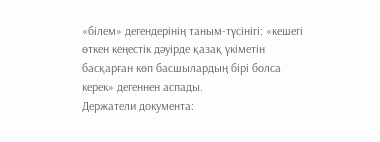«білем» дегендерінің таным-түсінігі: «кешегі өткен кеңестік дәуірде қазақ үкіметін басқарған көп басшылардың бірі болса керек» дегеннен аспады.
Держатели документа: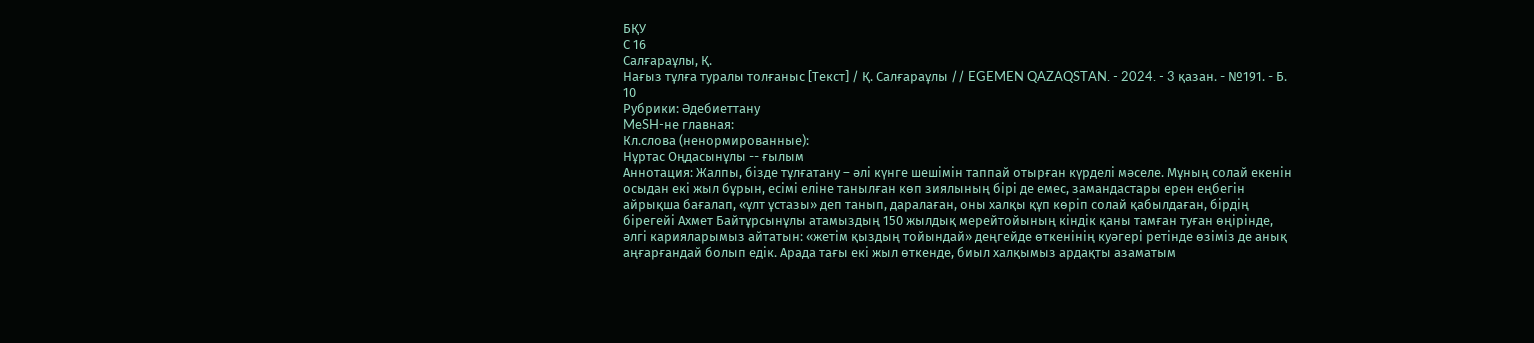БҚУ
С 16
Салғараұлы, Қ.
Нағыз тұлға туралы толғаныс [Текст] / Қ. Салғараұлы // EGEMEN QAZAQSTAN. - 2024. - 3 қазан. - №191. - Б. 10
Рубрики: Әдебиеттану
MeSH-не главная:
Кл.слова (ненормированные):
Нұртас Оңдасынұлы -- ғылым
Аннотация: Жалпы, бізде тұлғатану – әлі күнге шешімін таппай отырған күрделі мәселе. Мұның солай екенін осыдан екі жыл бұрын, есімі еліне танылған көп зиялының бірі де емес, замандастары ерен еңбегін айрықша бағалап, «ұлт ұстазы» деп танып, даралаған, оны халқы құп көріп солай қабылдаған, бірдің бірегейі Ахмет Байтұрсынұлы атамыздың 150 жылдық мерейтойының кіндік қаны тамған туған өңірінде, әлгі карияларымыз айтатын: «жетім қыздың тойындай» деңгейде өткенінің куәгері ретінде өзіміз де анық аңғарғандай болып едік. Арада тағы екі жыл өткенде, биыл халқымыз ардақты азаматым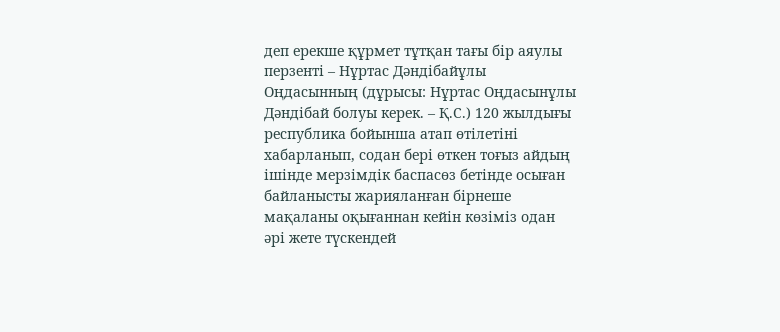деп ерекше құрмет тұтқан тағы бір аяулы перзенті – Нұртас Дәндібайұлы Оңдасынның (дұрысы: Нұртас Оңдасынұлы Дәндібай болуы керек. – Қ.С.) 120 жылдығы республика бойынша атап өтілетіні хабарланып, содан бері өткен тоғыз айдың ішінде мерзімдік баспасөз бетінде осыған байланысты жарияланған бірнеше мақаланы оқығаннан кейін көзіміз одан әрі жете түскендей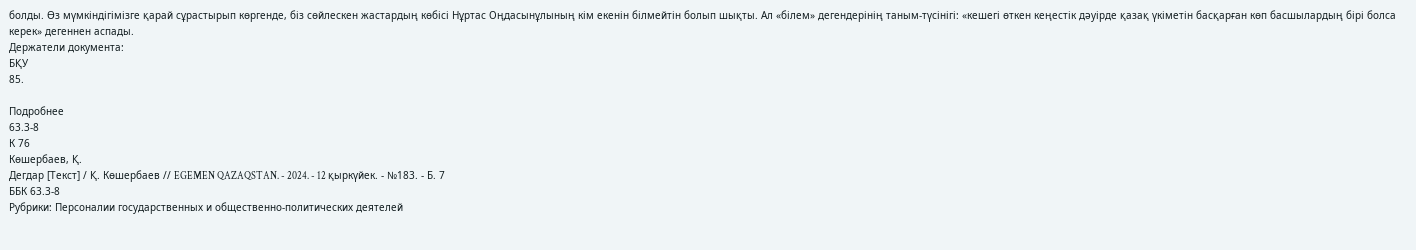болды. Өз мүмкіндігімізге қарай сұрастырып көргенде, біз сөйлескен жастардың көбісі Нұртас Оңдасынұлының кім екенін білмейтін болып шықты. Ал «білем» дегендерінің таным-түсінігі: «кешегі өткен кеңестік дәуірде қазақ үкіметін басқарған көп басшылардың бірі болса керек» дегеннен аспады.
Держатели документа:
БҚУ
85.

Подробнее
63.3-8
К 76
Көшербаев, Қ.
Дегдар [Текст] / Қ. Көшербаев // EGEMEN QAZAQSTAN. - 2024. - 12 қыркүйек. - №183. - Б. 7
ББК 63.3-8
Рубрики: Персоналии государственных и общественно-политических деятелей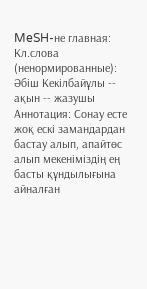MeSH-не главная:
Кл.слова (ненормированные):
Әбіш Кекілбайұлы -- ақын -- жазушы
Аннотация: Сонау есте жоқ ескі замандардан бастау алып, апайтөс алып мекеніміздің ең басты құндылығына айналған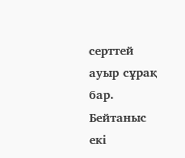серттей ауыр сұрақ бар. Бейтаныс екі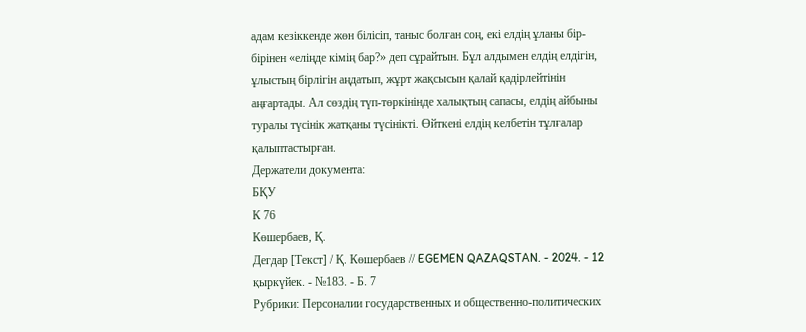адам кезіккенде жөн білісіп, таныс болған соң, екі елдің ұланы бір-бірінен «еліңде кімің бар?» деп сұрайтын. Бұл алдымен елдің елдігін, ұлыстың бірлігін аңдатып, жұрт жақсысын қалай қадірлейтінін аңғартады. Ал сөздің түп-төркінінде халықтың сапасы, елдің айбыны туралы түсінік жатқаны түсінікті. Өйткені елдің келбетін тұлғалар қалыптастырған.
Держатели документа:
БҚУ
К 76
Көшербаев, Қ.
Дегдар [Текст] / Қ. Көшербаев // EGEMEN QAZAQSTAN. - 2024. - 12 қыркүйек. - №183. - Б. 7
Рубрики: Персоналии государственных и общественно-политических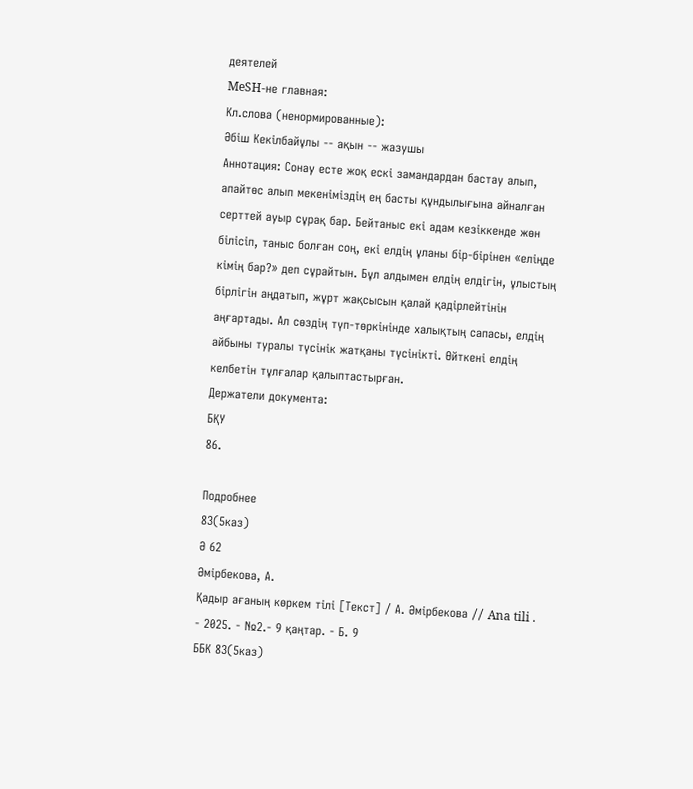деятелей
MeSH-не главная:
Кл.слова (ненормированные):
Әбіш Кекілбайұлы -- ақын -- жазушы
Аннотация: Сонау есте жоқ ескі замандардан бастау алып, апайтөс алып мекеніміздің ең басты құндылығына айналған серттей ауыр сұрақ бар. Бейтаныс екі адам кезіккенде жөн білісіп, таныс болған соң, екі елдің ұланы бір-бірінен «еліңде кімің бар?» деп сұрайтын. Бұл алдымен елдің елдігін, ұлыстың бірлігін аңдатып, жұрт жақсысын қалай қадірлейтінін аңғартады. Ал сөздің түп-төркінінде халықтың сапасы, елдің айбыны туралы түсінік жатқаны түсінікті. Өйткені елдің келбетін тұлғалар қалыптастырған.
Держатели документа:
БҚУ
86.

Подробнее
83(5каз)
Ә 62
Әмірбекова, А.
Қадыр ағаның көркем тілі [Текст] / А. Әмірбекова // Ana tili . - 2025. - №2.- 9 қаңтар. - Б. 9
ББК 83(5каз)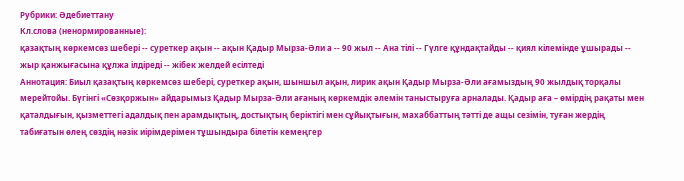Рубрики: Әдебиеттану
Кл.слова (ненормированные):
қазақтың көркемсөз шебері -- суреткер ақын -- ақын Қадыр Мырза-Әли а -- 90 жыл -- Ана тілі -- Гүлге құндақтайды -- қиял кілемінде ұшырады -- жыр қанжығасына құлжа ілдіреді -- жібек желдей есілтеді
Аннотация: Биыл қазақтың көркемсөз шебері, суреткер ақын, шыншыл ақын, лирик ақын Қадыр Мырза-Әли ағамыздың 90 жылдық торқалы мерейтойы. Бүгінгі «Сөзқоржын» айдарымыз Қадыр Мырза-Әли ағаның көркемдік әлемін таныстыруға арналады. Қадыр аға – өмірдің рақаты мен қаталдығын, қызметтегі адалдық пен арамдықтың, достықтың беріктігі мен сұйықтығын, махаббаттың тәтті де ащы сезімін, туған жердің табиғатын өлең сөздің нәзік иірімдерімен тұшындыра білетін кемеңгер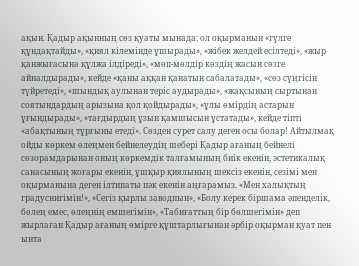ақын. Қадыр ақынның сөз қуаты мынада: ол оқырманын «гүлге құндақтайды», «қиял кілемінде ұшырады», «жібек желдей есілтеді», «жыр қанжығасына құлжа ілдіреді», «мөп-мөлдір көздің жасын сөзге айналдырады», кейде «қаны аққан қанатын сабалатады», «сөз сүңгісін түйретеді», «шындық аулынан теріс аудырады», «жақсының сыртынан соятындардың арызына қол қойдырады», «ұлы өмірдің астарын ұғындырады», «тағдырдың ұзын қамшысын ұстатады», кейде тіпті «абақтының тұрғыны етеді». Сөзден сурет салу деген осы болар! Айтылмақ ойды көркем өлеңмен бейнелеудің шебері Қадыр ағаның бейнелі сөзорамдарынан оның көркемдік талғамының биік екенін, эстетикалық санасының жоғары екенін, ұшқыр қиялының шексіз екенін, сезімі мен оқырманына деген ілтипаты пәк екенін аңғарамыз. «Мен халықтың градуснигімін!», «Сегіз қырлы заводпын», «Болу керек біршама әпенделік, бөлең емес, өлеңнің емшегімін», «Табиғаттың бір бөлшегімін» деп жырлаған Қадыр ағаның өмірге құштарлығынан әрбір оқырман қуат пен ынта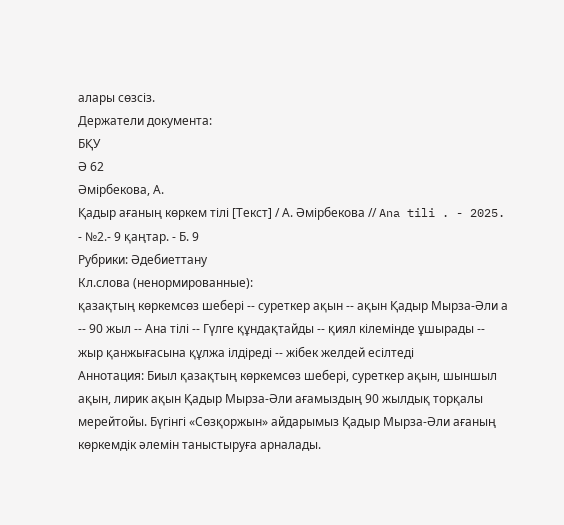алары сөзсіз.
Держатели документа:
БҚУ
Ә 62
Әмірбекова, А.
Қадыр ағаның көркем тілі [Текст] / А. Әмірбекова // Ana tili . - 2025. - №2.- 9 қаңтар. - Б. 9
Рубрики: Әдебиеттану
Кл.слова (ненормированные):
қазақтың көркемсөз шебері -- суреткер ақын -- ақын Қадыр Мырза-Әли а -- 90 жыл -- Ана тілі -- Гүлге құндақтайды -- қиял кілемінде ұшырады -- жыр қанжығасына құлжа ілдіреді -- жібек желдей есілтеді
Аннотация: Биыл қазақтың көркемсөз шебері, суреткер ақын, шыншыл ақын, лирик ақын Қадыр Мырза-Әли ағамыздың 90 жылдық торқалы мерейтойы. Бүгінгі «Сөзқоржын» айдарымыз Қадыр Мырза-Әли ағаның көркемдік әлемін таныстыруға арналады.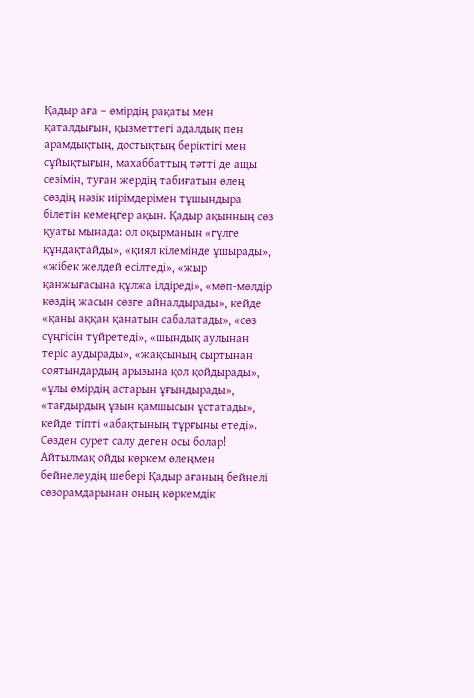Қадыр аға – өмірдің рақаты мен қаталдығын, қызметтегі адалдық пен арамдықтың, достықтың беріктігі мен сұйықтығын, махаббаттың тәтті де ащы сезімін, туған жердің табиғатын өлең сөздің нәзік иірімдерімен тұшындыра білетін кемеңгер ақын. Қадыр ақынның сөз қуаты мынада: ол оқырманын «гүлге құндақтайды», «қиял кілемінде ұшырады», «жібек желдей есілтеді», «жыр қанжығасына құлжа ілдіреді», «мөп-мөлдір көздің жасын сөзге айналдырады», кейде «қаны аққан қанатын сабалатады», «сөз сүңгісін түйретеді», «шындық аулынан теріс аудырады», «жақсының сыртынан соятындардың арызына қол қойдырады», «ұлы өмірдің астарын ұғындырады», «тағдырдың ұзын қамшысын ұстатады», кейде тіпті «абақтының тұрғыны етеді». Сөзден сурет салу деген осы болар! Айтылмақ ойды көркем өлеңмен бейнелеудің шебері Қадыр ағаның бейнелі сөзорамдарынан оның көркемдік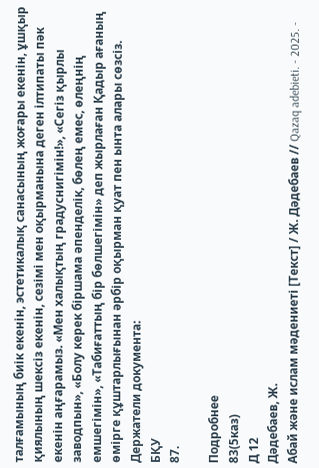талғамының биік екенін, эстетикалық санасының жоғары екенін, ұшқыр қиялының шексіз екенін, сезімі мен оқырманына деген ілтипаты пәк екенін аңғарамыз. «Мен халықтың градуснигімін!», «Сегіз қырлы заводпын», «Болу керек біршама әпенделік, бөлең емес, өлеңнің емшегімін», «Табиғаттың бір бөлшегімін» деп жырлаған Қадыр ағаның өмірге құштарлығынан әрбір оқырман қуат пен ынта алары сөзсіз.
Держатели документа:
БҚУ
87.

Подробнее
83(5каз)
Д 12
Дәдебаев, Ж.
Абай және ислам мәдениеті [Текст] / Ж. Дәдебаев // Qazaq adebieti. - 2025. -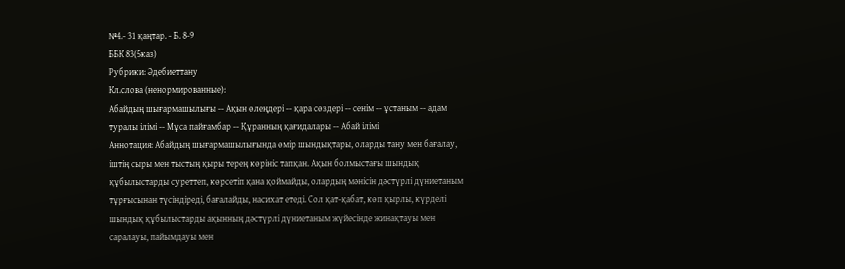№4.- 31 қаңтар. - Б. 8-9
ББК 83(5каз)
Рубрики: Әдебиеттану
Кл.слова (ненормированные):
Абайдың шығармашылығы -- Ақын өлеңдері -- қара сөздері -- сенім -- ұстаным -- адам туралы ілімі -- Мұса пайғамбар -- Құранның қағидалары -- Абай ілімі
Аннотация: Абайдың шығармашылығында өмір шындықтары, оларды тану мен бағалау, іштің сыры мен тыстың қыры терең көрініс тапқан. Ақын болмыстағы шындық құбылыстарды суреттеп, көрсетіп қана қоймайды, олардың мәнісін дәстүрлі дүниетаным тұрғысынан түсіндіреді, бағалайды, насихат етеді. Сол қат-қабат, көп қырлы, күрделі шындық құбылыстарды ақынның дәстүрлі дүниетаным жүйесінде жинақтауы мен саралауы, пайымдауы мен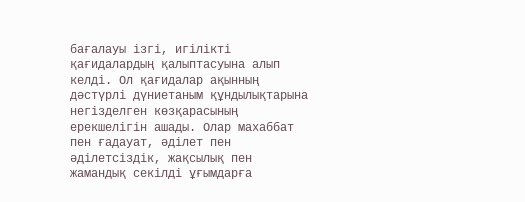бағалауы ізгі, игілікті қағидалардың қалыптасуына алып келді. Ол қағидалар ақынның дәстүрлі дүниетаным құндылықтарына негізделген көзқарасының ерекшелігін ашады. Олар махаббат пен ғадауат, әділет пен әділетсіздік, жақсылық пен жамандық секілді ұғымдарға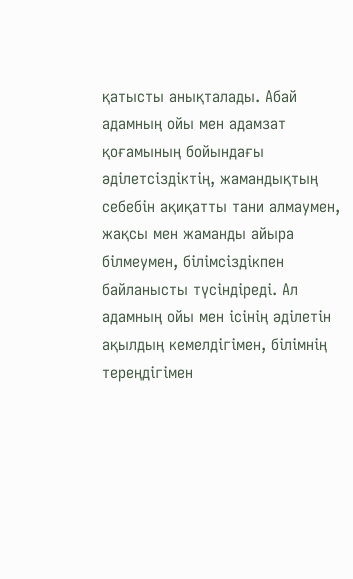қатысты анықталады. Абай адамның ойы мен адамзат қоғамының бойындағы әділетсіздіктің, жамандықтың себебін ақиқатты тани алмаумен, жақсы мен жаманды айыра білмеумен, білімсіздікпен байланысты түсіндіреді. Ал адамның ойы мен ісінің әділетін ақылдың кемелдігімен, білімнің тереңдігімен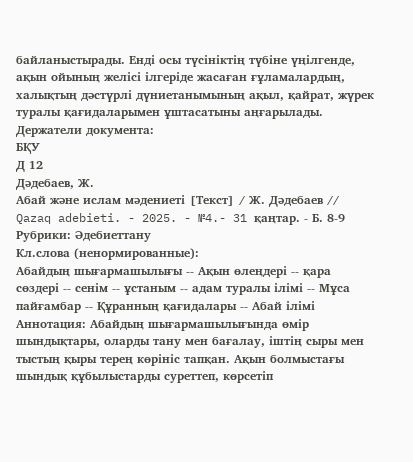байланыстырады. Енді осы түсініктің түбіне үңілгенде, ақын ойының желісі ілгеріде жасаған ғұламалардың, халықтың дәстүрлі дүниетанымының ақыл, қайрат, жүрек туралы қағидаларымен ұштасатыны аңғарылады.
Держатели документа:
БҚУ
Д 12
Дәдебаев, Ж.
Абай және ислам мәдениеті [Текст] / Ж. Дәдебаев // Qazaq adebieti. - 2025. - №4.- 31 қаңтар. - Б. 8-9
Рубрики: Әдебиеттану
Кл.слова (ненормированные):
Абайдың шығармашылығы -- Ақын өлеңдері -- қара сөздері -- сенім -- ұстаным -- адам туралы ілімі -- Мұса пайғамбар -- Құранның қағидалары -- Абай ілімі
Аннотация: Абайдың шығармашылығында өмір шындықтары, оларды тану мен бағалау, іштің сыры мен тыстың қыры терең көрініс тапқан. Ақын болмыстағы шындық құбылыстарды суреттеп, көрсетіп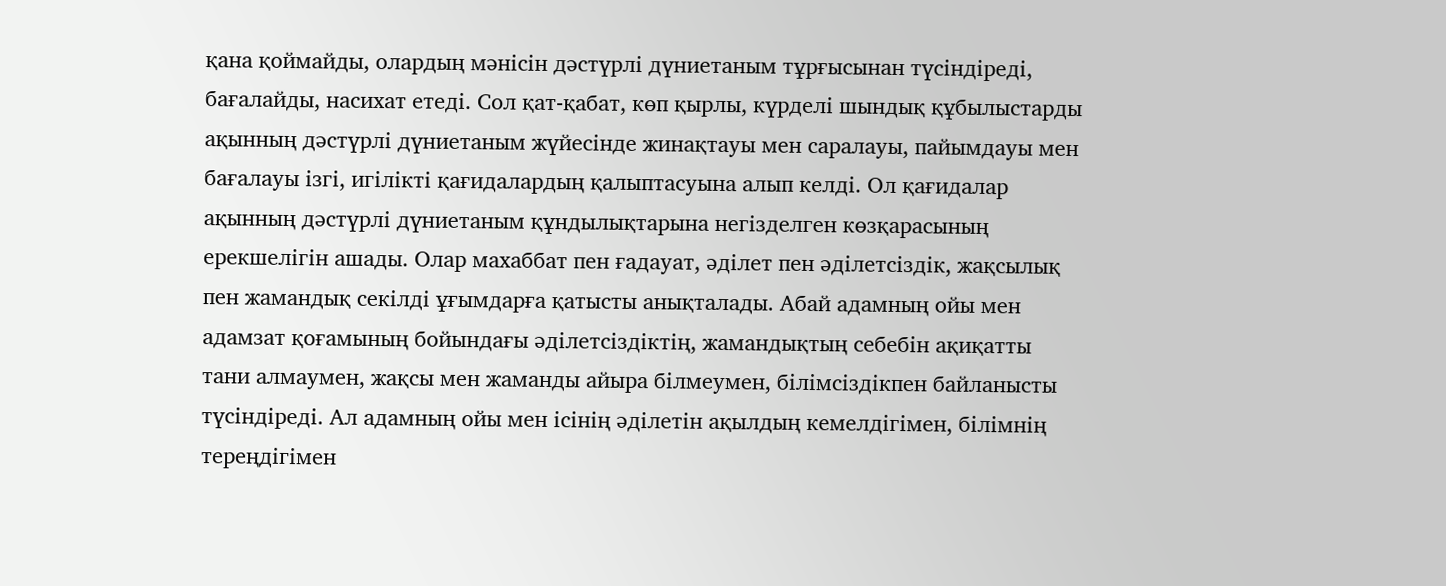қана қоймайды, олардың мәнісін дәстүрлі дүниетаным тұрғысынан түсіндіреді, бағалайды, насихат етеді. Сол қат-қабат, көп қырлы, күрделі шындық құбылыстарды ақынның дәстүрлі дүниетаным жүйесінде жинақтауы мен саралауы, пайымдауы мен бағалауы ізгі, игілікті қағидалардың қалыптасуына алып келді. Ол қағидалар ақынның дәстүрлі дүниетаным құндылықтарына негізделген көзқарасының ерекшелігін ашады. Олар махаббат пен ғадауат, әділет пен әділетсіздік, жақсылық пен жамандық секілді ұғымдарға қатысты анықталады. Абай адамның ойы мен адамзат қоғамының бойындағы әділетсіздіктің, жамандықтың себебін ақиқатты тани алмаумен, жақсы мен жаманды айыра білмеумен, білімсіздікпен байланысты түсіндіреді. Ал адамның ойы мен ісінің әділетін ақылдың кемелдігімен, білімнің тереңдігімен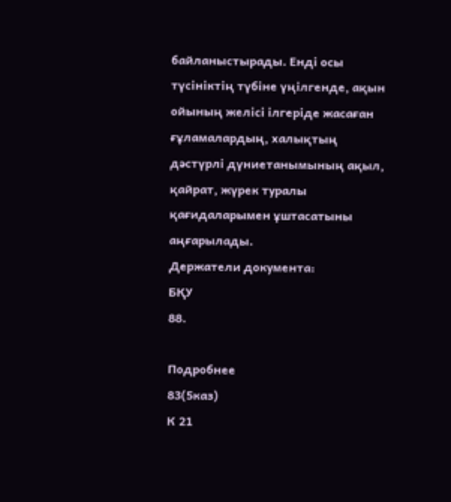байланыстырады. Енді осы түсініктің түбіне үңілгенде, ақын ойының желісі ілгеріде жасаған ғұламалардың, халықтың дәстүрлі дүниетанымының ақыл, қайрат, жүрек туралы қағидаларымен ұштасатыны аңғарылады.
Держатели документа:
БҚУ
88.

Подробнее
83(5каз)
К 21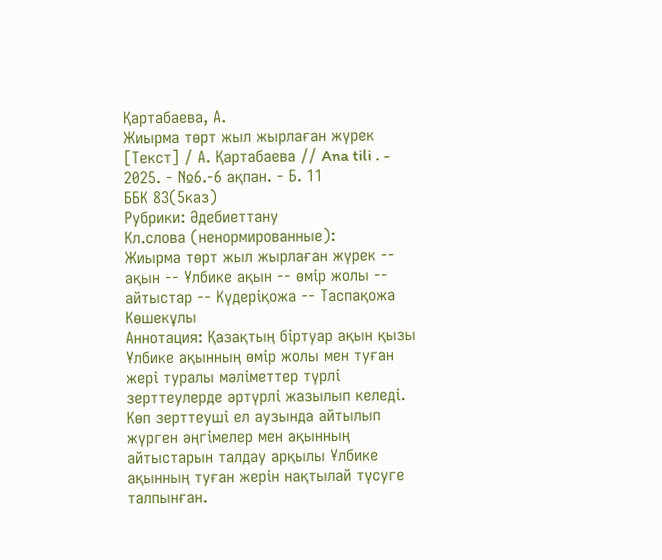Қартабаева, А.
Жиырма төрт жыл жырлаған жүрек [Текст] / А. Қартабаева // Ana tili . - 2025. - №6.-6 ақпан. - Б. 11
ББК 83(5каз)
Рубрики: Әдебиеттану
Кл.слова (ненормированные):
Жиырма төрт жыл жырлаған жүрек -- ақын -- Ұлбике ақын -- өмiр жолы -- айтыстар -- Күдерiқожа -- Таспақожа Көшекұлы
Аннотация: Қазақтың бiртуар ақын қызы Ұлбике ақынның өмiр жолы мен туған жерi туралы мәліметтер түрлі зерттеулерде әртүрлi жазылып келедi. Көп зерттеуші ел аузында айтылып жүрген әңгiмелер мен ақынның айтыстарын талдау арқылы Ұлбике ақынның туған жерiн нақтылай түсуге талпынған.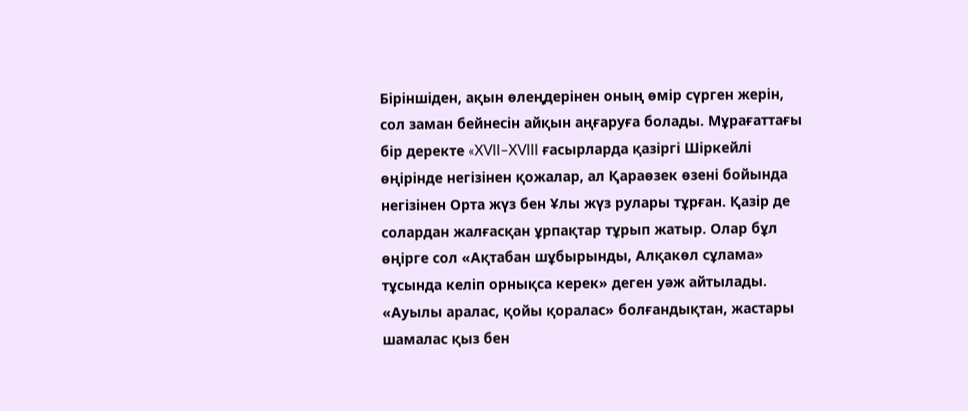Бiрiншiден, ақын өлеңдерiнен оның өмiр сүрген жерiн, сол заман бейнесiн айқын аңғаруға болады. Мұрағаттағы бiр деректе «XVII–XVIII ғасырларда қазiргi Шiркейлi өңiрiнде негiзiнен қожалар, ал Қараөзек өзенi бойында негiзiнен Орта жүз бен Ұлы жүз рулары тұрған. Қазiр де солардан жалғасқан ұрпақтар тұрып жатыр. Олар бұл өңiрге сол «Ақтабан шұбырынды, Алқакөл сұлама» тұсында келiп орнықса керек» деген уәж айтылады. «Ауылы аралас, қойы қоралас» болғандықтан, жастары шамалас қыз бен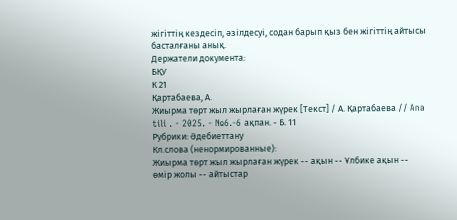жiгiттiң кездесiп, әзiлдесуi, содан барып қыз бен жiгiттiң айтысы басталғаны анық.
Держатели документа:
БҚУ
К 21
Қартабаева, А.
Жиырма төрт жыл жырлаған жүрек [Текст] / А. Қартабаева // Ana tili . - 2025. - №6.-6 ақпан. - Б. 11
Рубрики: Әдебиеттану
Кл.слова (ненормированные):
Жиырма төрт жыл жырлаған жүрек -- ақын -- Ұлбике ақын -- өмiр жолы -- айтыстар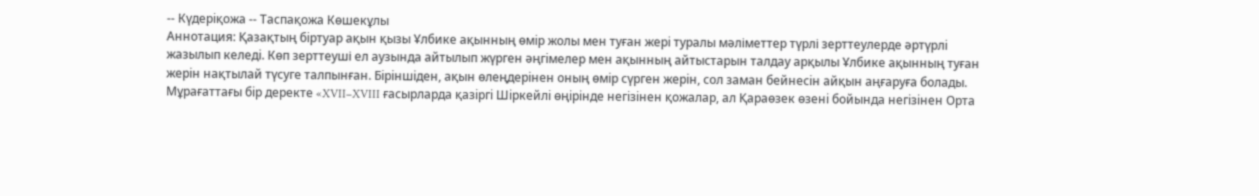-- Күдерiқожа -- Таспақожа Көшекұлы
Аннотация: Қазақтың бiртуар ақын қызы Ұлбике ақынның өмiр жолы мен туған жерi туралы мәліметтер түрлі зерттеулерде әртүрлi жазылып келедi. Көп зерттеуші ел аузында айтылып жүрген әңгiмелер мен ақынның айтыстарын талдау арқылы Ұлбике ақынның туған жерiн нақтылай түсуге талпынған. Бiрiншiден, ақын өлеңдерiнен оның өмiр сүрген жерiн, сол заман бейнесiн айқын аңғаруға болады. Мұрағаттағы бiр деректе «XVII–XVIII ғасырларда қазiргi Шiркейлi өңiрiнде негiзiнен қожалар, ал Қараөзек өзенi бойында негiзiнен Орта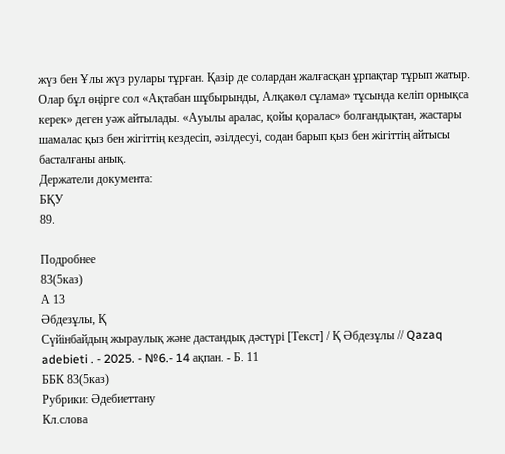жүз бен Ұлы жүз рулары тұрған. Қазiр де солардан жалғасқан ұрпақтар тұрып жатыр. Олар бұл өңiрге сол «Ақтабан шұбырынды, Алқакөл сұлама» тұсында келiп орнықса керек» деген уәж айтылады. «Ауылы аралас, қойы қоралас» болғандықтан, жастары шамалас қыз бен жiгiттiң кездесiп, әзiлдесуi, содан барып қыз бен жiгiттiң айтысы басталғаны анық.
Держатели документа:
БҚУ
89.

Подробнее
83(5каз)
А 13
Әбдезұлы, Қ
Сүйінбайдың жыраулық және дастандық дәстүрі [Текст] / Қ Әбдезұлы // Qazaq adebieti . - 2025. - №6.- 14 ақпан. - Б. 11
ББК 83(5каз)
Рубрики: Әдебиеттану
Кл.слова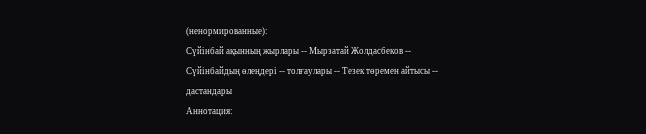(ненормированные):
Сүйінбай ақынның жырлары -- Мырзатай Жолдасбеков -- Сүйінбайдың өлеңдері -- толғаулары -- Тезек төремен айтысы -- дастандары
Аннотация: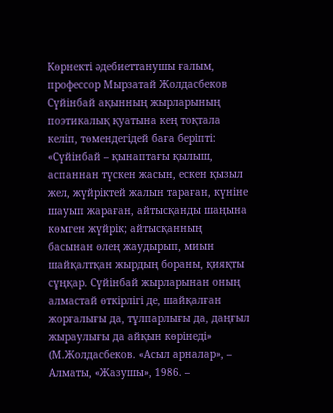Көрнекті әдебиеттанушы ғалым, профессор Мырзатай Жолдасбеков Сүйінбай ақынның жырларының поэтикалық қуатына кең тоқтала келіп, төмендегідей баға беріпті: «Сүйінбай – қынаптағы қылыш, аспаннан түскен жасын, ескен қызыл жел, жүйріктей жалын тараған, күніне шауып жараған, айтысқанды шаңына көмген жүйрік; айтысқанның басынан өлең жаудырып, миын шайқалтқан жырдың бораны, қияқты сұңқар. Сүйінбай жырларынан оның алмастай өткірлігі де, шайқалған жорғалығы да, тұлпарлығы да, даңғыл жыраулығы да айқын көрінеді» (М.Жолдасбеков. «Асыл арналар», – Алматы, «Жазушы», 1986. –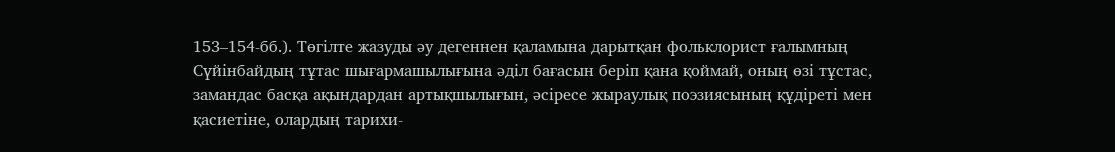153–154-бб.). Төгілте жазуды әу дегеннен қаламына дарытқан фольклорист ғалымның Сүйінбайдың тұтас шығармашылығына әділ бағасын беріп қана қоймай, оның өзі тұстас, замандас басқа ақындардан артықшылығын, әсіресе жыраулық поэзиясының құдіреті мен қасиетіне, олардың тарихи-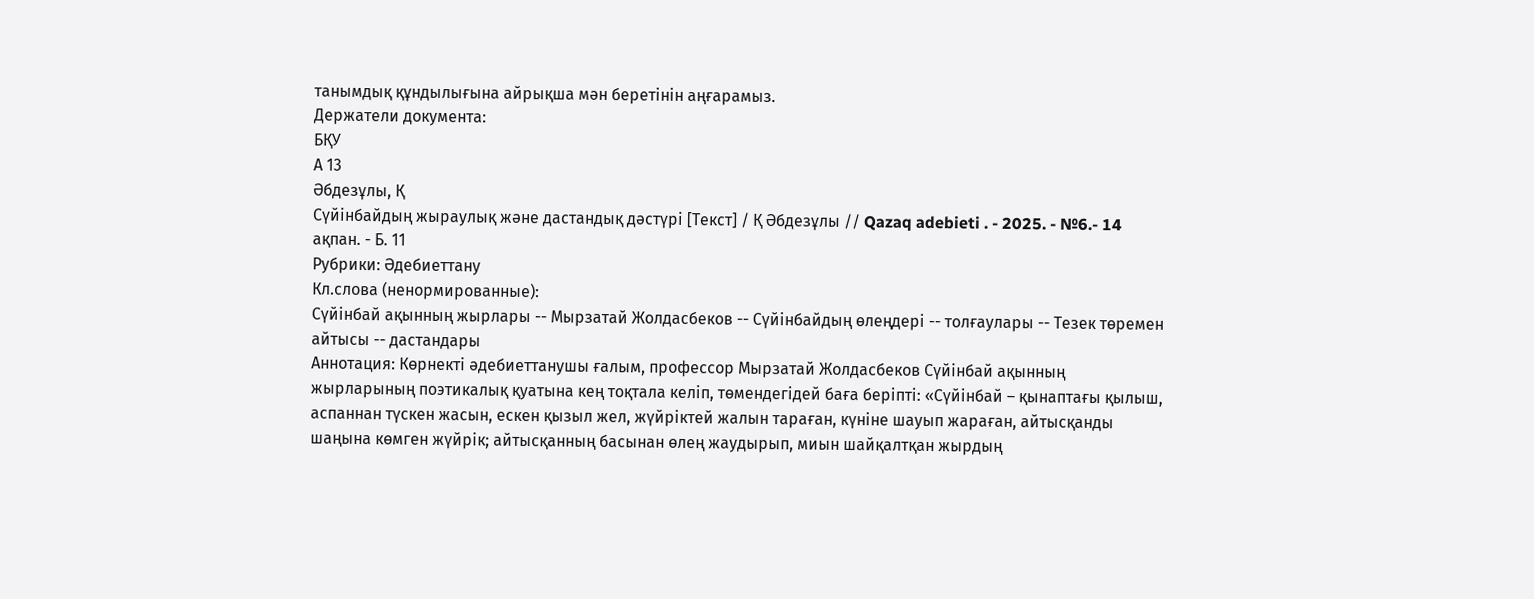танымдық құндылығына айрықша мән беретінін аңғарамыз.
Держатели документа:
БҚУ
А 13
Әбдезұлы, Қ
Сүйінбайдың жыраулық және дастандық дәстүрі [Текст] / Қ Әбдезұлы // Qazaq adebieti . - 2025. - №6.- 14 ақпан. - Б. 11
Рубрики: Әдебиеттану
Кл.слова (ненормированные):
Сүйінбай ақынның жырлары -- Мырзатай Жолдасбеков -- Сүйінбайдың өлеңдері -- толғаулары -- Тезек төремен айтысы -- дастандары
Аннотация: Көрнекті әдебиеттанушы ғалым, профессор Мырзатай Жолдасбеков Сүйінбай ақынның жырларының поэтикалық қуатына кең тоқтала келіп, төмендегідей баға беріпті: «Сүйінбай – қынаптағы қылыш, аспаннан түскен жасын, ескен қызыл жел, жүйріктей жалын тараған, күніне шауып жараған, айтысқанды шаңына көмген жүйрік; айтысқанның басынан өлең жаудырып, миын шайқалтқан жырдың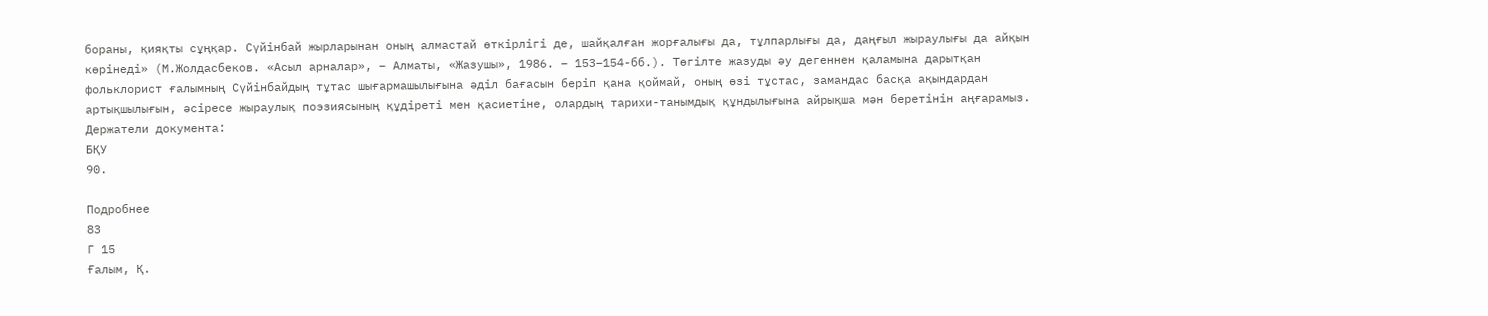бораны, қияқты сұңқар. Сүйінбай жырларынан оның алмастай өткірлігі де, шайқалған жорғалығы да, тұлпарлығы да, даңғыл жыраулығы да айқын көрінеді» (М.Жолдасбеков. «Асыл арналар», – Алматы, «Жазушы», 1986. – 153–154-бб.). Төгілте жазуды әу дегеннен қаламына дарытқан фольклорист ғалымның Сүйінбайдың тұтас шығармашылығына әділ бағасын беріп қана қоймай, оның өзі тұстас, замандас басқа ақындардан артықшылығын, әсіресе жыраулық поэзиясының құдіреті мен қасиетіне, олардың тарихи-танымдық құндылығына айрықша мән беретінін аңғарамыз.
Держатели документа:
БҚУ
90.

Подробнее
83
Г 15
Ғалым, Қ.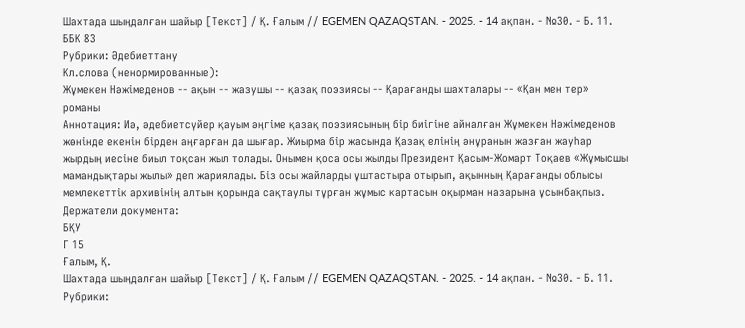Шахтада шыңдалған шайыр [Текст] / Қ. Ғалым // EGEMEN QAZAQSTAN. - 2025. - 14 ақпан. - №30. - Б. 11.
ББК 83
Рубрики: Әдебиеттану
Кл.слова (ненормированные):
Жұмекен Нәжімеденов -- ақын -- жазушы -- қазақ поэзиясы -- Қарағанды шахталары -- «Қан мен тер» романы
Аннотация: Иә, әдебиетсүйер қауым әңгіме қазақ поэзиясының бір биігіне айналған Жұмекен Нәжімеденов жөнінде екенін бірден аңғарған да шығар. Жиырма бір жасында Қазақ елінің әнұранын жазған жауһар жырдың иесіне биыл тоқсан жыл толады. Онымен қоса осы жылды Президент Қасым-Жомарт Тоқаев «Жұмысшы мамандықтары жылы» деп жариялады. Біз осы жайларды ұштастыра отырып, ақынның Қарағанды облысы мемлекеттік архивінің алтын қорында сақтаулы тұрған жұмыс картасын оқырман назарына ұсынбақпыз.
Держатели документа:
БҚУ
Г 15
Ғалым, Қ.
Шахтада шыңдалған шайыр [Текст] / Қ. Ғалым // EGEMEN QAZAQSTAN. - 2025. - 14 ақпан. - №30. - Б. 11.
Рубрики: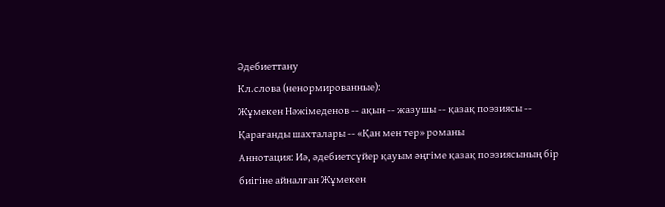Әдебиеттану
Кл.слова (ненормированные):
Жұмекен Нәжімеденов -- ақын -- жазушы -- қазақ поэзиясы -- Қарағанды шахталары -- «Қан мен тер» романы
Аннотация: Иә, әдебиетсүйер қауым әңгіме қазақ поэзиясының бір биігіне айналған Жұмекен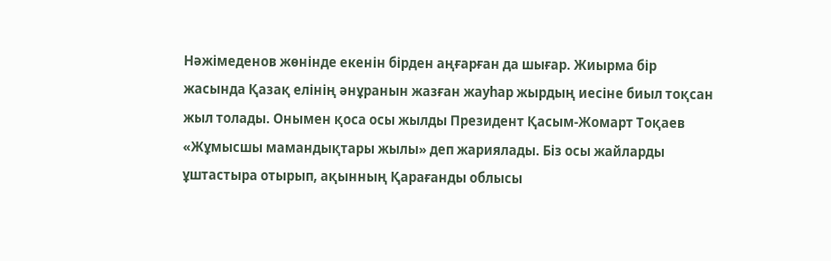Нәжімеденов жөнінде екенін бірден аңғарған да шығар. Жиырма бір жасында Қазақ елінің әнұранын жазған жауһар жырдың иесіне биыл тоқсан жыл толады. Онымен қоса осы жылды Президент Қасым-Жомарт Тоқаев «Жұмысшы мамандықтары жылы» деп жариялады. Біз осы жайларды ұштастыра отырып, ақынның Қарағанды облысы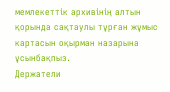мемлекеттік архивінің алтын қорында сақтаулы тұрған жұмыс картасын оқырман назарына ұсынбақпыз.
Держатели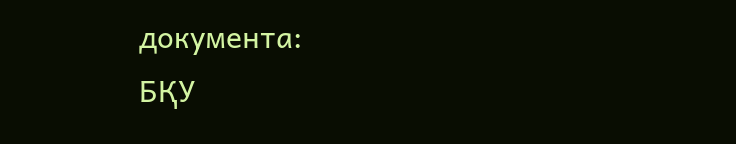документа:
БҚУ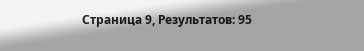Страница 9, Результатов: 95